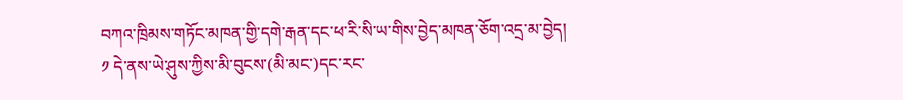བཀའ་ཁྲིམས་གཏོང་མཁན་གྱི་དགེ་རྒན་དང་ཕ་རི་སི་ཡ་གིས་བྱེད་མཁན་ཅོག་འདྲ་མ་བྱེད།
༡ དེ་ནས་ཡེ་ཤུས་ཀྱིས་མི་བུངས་(མི་མང་)དང་རང་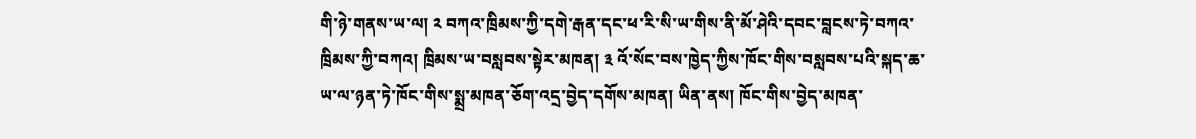གི་ཉེ་གནས་ཡ་ལ། ༢ བཀའ་ཁྲིམས་ཀྱི་དགེ་རྒན་དང་ཕ་རི་སི་ཡ་གིས་ནི་མོ་ཤེའི་དབང་བླངས་ཏེ་བཀའ་ཁྲིམས་ཀྱི་བཀའ། ཁྲིམས་ཡ་བསླབས་སྟེར་མཁན། ༣ འོ་སོང་བས་ཁྱེད་ཀྱིས་ཁོང་གིས་བསླབས་པའི་སྐད་ཆ་ཡ་ལ་ཉན་ཏེ་ཁོང་གིས་སྨྲ་མཁན་ཅོག་འདྲ་བྱེད་དགོས་མཁན། ཡིན་ནས། ཁོང་གིས་བྱེད་མཁན་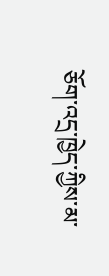ཅོག་འདྲ་ཁྱེད་ཀྱིས་མ་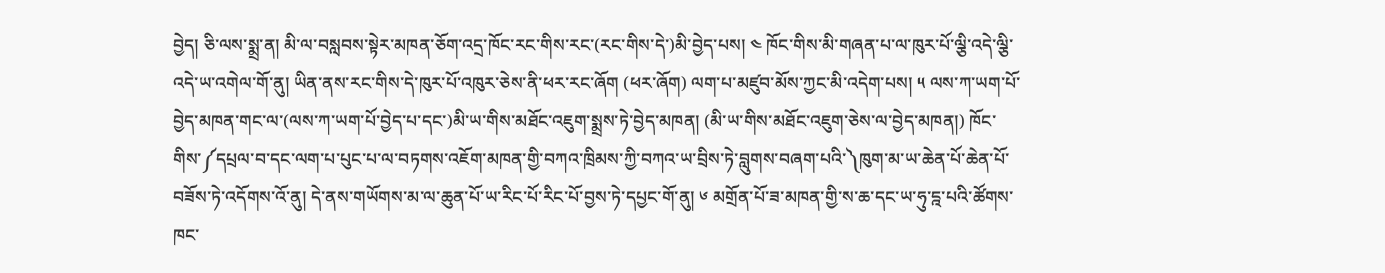བྱེད། ཅི་ལས་སྨྲ་ན། མི་ལ་བསླབས་སྟེར་མཁན་ཅོག་འདྲ་ཁོང་རང་གིས་རང་(རང་གིས་དེ་)མི་བྱེད་པས། ༤ ཁོང་གིས་མི་གཞན་པ་ལ་ཁུར་པོ་ལྕི་འདེ་ལྕི་འདེ་ཡ་འགེལ་གོ་ནུ། ཡིན་ནས་རང་གིས་དེ་ཁུར་པོ་འཁུར་ཅེས་ནི་ཕར་རང་ཞོག (ཕར་ཞོག) ལག་པ་མཛུབ་མོས་ཀྱང་མི་འདེག་པས། ༥ ལས་ཀ་ཡག་པོ་བྱེད་མཁན་གང་ལ་(ལས་ཀ་ཡག་པོ་བྱེད་པ་དང་)མི་ཡ་གིས་མཐོང་འཇུག་སྨྲས་ཏེ་བྱེད་མཁན། (མི་ཡ་གིས་མཐོང་འཇུག་ཅེས་ལ་བྱེད་མཁན།) ཁོང་གིས་༼དཔྲལ་བ་དང་ལག་པ་པུང་པ་ལ་བཏགས་འཇོག་མཁན་གྱི་བཀའ་ཁྲིམས་ཀྱི་བཀའ་ཡ་བྲིས་ཏེ་བླུགས་བཞག་པའི་༽ཁུག་མ་ཡ་ཆེན་པོ་ཆེན་པོ་བཟོས་ཏེ་འདོགས་འོ་ནུ། དེ་ནས་གཡོགས་མ་ལ་ཆུན་པོ་ཡ་རིང་པོ་རིང་པོ་བྱས་ཏེ་དཔྱང་གོ་ནུ། ༦ མགྲོན་པོ་ཟ་མཁན་གྱི་ས་ཆ་དང་ཡ་ཧུ་དྰ་པའི་ཚོགས་ཁང་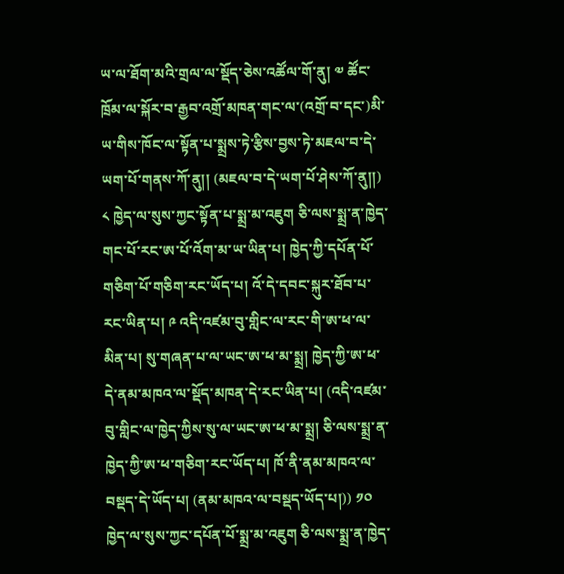ཡ་ལ་ཐོག་མའི་གྲལ་ལ་སྡོད་ཅེས་འཚོལ་གོ་ནུ། ༧ ཚོང་ཁྲོམ་ལ་སྐོར་བ་རྒྱབ་འགྲོ་མཁན་གང་ལ་(འགྲོ་བ་དང་)མི་ཡ་གིས་ཁོང་ལ་སྟོན་པ་སྨྲས་ཏེ་རྩིས་བྱས་ཏེ་མཇལ་བ་དེ་ཡག་པོ་གནས་ཀོ་ནུ།། (མཇལ་བ་དེ་ཡག་པོ་ཤེས་ཀོ་ནུ།།)
༨ ཁྱེད་ལ་སུས་ཀྱང་སྟོན་པ་སྨྲ་མ་འཇུག ཅི་ལས་སྨྲ་ན་ཁྱེད་གང་པོ་རང་ཨ་པོ་འོག་མ་ཡ་ཡིན་པ། ཁྱེད་ཀྱི་དཔོན་པོ་གཅིག་པོ་གཅིག་རང་ཡོད་པ། འོ་དེ་དབང་སྐུར་ཐོབ་པ་རང་ཡིན་པ། ༩ འདི་འཛམ་བུ་གླིང་ལ་རང་གི་ཨ་ཕ་ལ་མིན་པ། སུ་གཞན་པ་ལ་ཡང་ཨ་ཕ་མ་སྨྲ། ཁྱེད་ཀྱི་ཨ་ཕ་དེ་ནམ་མཁའ་ལ་སྡོད་མཁན་དེ་རང་ཡིན་པ། (འདི་འཛམ་བུ་གླིང་ལ་ཁྱེད་ཀྱིས་སུ་ལ་ཡང་ཨ་ཕ་མ་སྨྲ། ཅི་ལས་སྨྲ་ན་ཁྱེད་ཀྱི་ཨ་ཕ་གཅིག་རང་ཡོད་པ། ཁོ་ནི་ནམ་མཁའ་ལ་བསྡད་དེ་ཡོད་པ། (ནམ་མཁའ་ལ་བསྡད་ཡོད་པ།)) ༡༠ ཁྱེད་ལ་སུས་ཀྱང་དཔོན་པོ་སྨྲ་མ་འཇུག ཅི་ལས་སྨྲ་ན་ཁྱེད་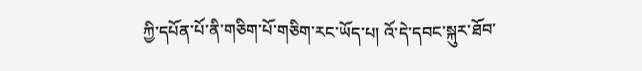ཀྱི་དཔོན་པོ་ནི་གཅིག་པོ་གཅིག་རང་ཡོད་པ། འོ་དེ་དབང་སྐུར་ཐོབ་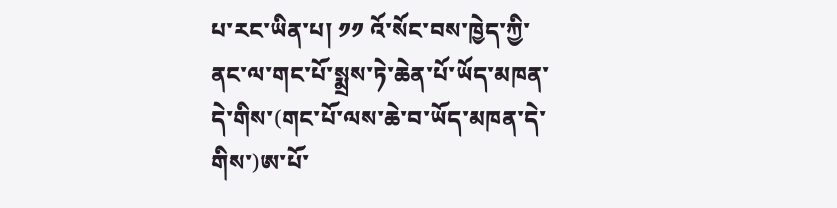པ་རང་ཡིན་པ། ༡༡ འོ་སོང་བས་ཁྱེད་ཀྱི་ནང་ལ་གང་པོ་སྨྲས་ཏེ་ཆེན་པོ་ཡོད་མཁན་དེ་གིས་(གང་པོ་ལས་ཆེ་བ་ཡོད་མཁན་དེ་གིས་)ཨ་པོ་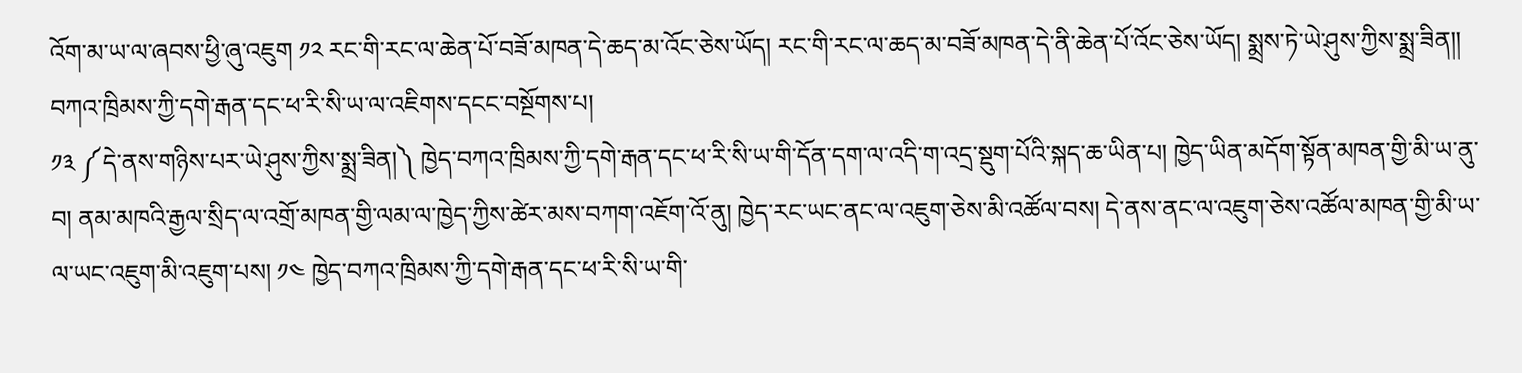འོག་མ་ཡ་ལ་ཞབས་ཕྱི་ཞུ་འཇུག ༡༢ རང་གི་རང་ལ་ཆེན་པོ་བཟོ་མཁན་དེ་ཆད་མ་འོང་ཅེས་ཡོད། རང་གི་རང་ལ་ཆད་མ་བཟོ་མཁན་དེ་ནི་ཆེན་པོ་འོང་ཅེས་ཡོད། སྨྲས་ཏེ་ཡེ་ཤུས་ཀྱིས་སྨྲ་ཟིན།།
བཀའ་ཁྲིམས་ཀྱི་དགེ་རྒན་དང་ཕ་རི་སི་ཡ་ལ་འཇིགས་དངང་བསྔོགས་པ།
༡༣ ༼དེ་ནས་གཉིས་པར་ཡེ་ཤུས་ཀྱིས་སྨྲ་ཟིན།༽ ཁྱེད་བཀའ་ཁྲིམས་ཀྱི་དགེ་རྒན་དང་ཕ་རི་སི་ཡ་གི་དོན་དག་ལ་འདི་ག་འདྲ་སྡུག་པོའི་སྐད་ཆ་ཡིན་པ། ཁྱེད་ཡིན་མདོག་སྟོན་མཁན་གྱི་མི་ཡ་ནུ་བ། ནམ་མཁའི་རྒྱལ་སྲིད་ལ་འགྲོ་མཁན་གྱི་ལམ་ལ་ཁྱེད་ཀྱིས་ཚེར་མས་བཀག་འཇོག་འོ་ནུ། ཁྱེད་རང་ཡང་ནང་ལ་འཇུག་ཅེས་མི་འཚོལ་བས། དེ་ནས་ནང་ལ་འཇུག་ཅེས་འཚོལ་མཁན་གྱི་མི་ཡ་ལ་ཡང་འཇུག་མི་འཇུག་པས། ༡༤ ཁྱེད་བཀའ་ཁྲིམས་ཀྱི་དགེ་རྒན་དང་ཕ་རི་སི་ཡ་གི་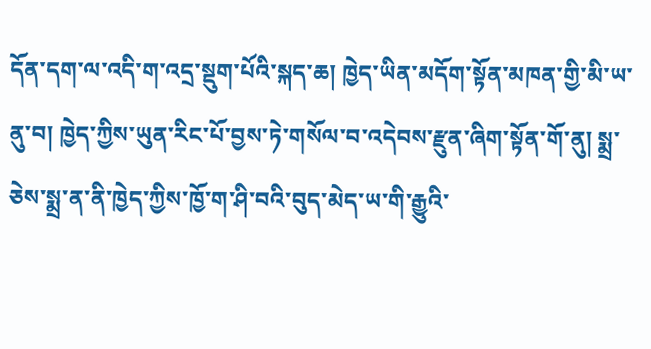དོན་དག་ལ་འདི་ག་འདྲ་སྡུག་པོའི་སྐད་ཆ། ཁྱེད་ཡིན་མདོག་སྟོན་མཁན་གྱི་མི་ཡ་ནུ་བ། ཁྱེད་ཀྱིས་ཡུན་རིང་པོ་བྱས་ཏེ་གསོལ་བ་འདེབས་རྫུན་ཞིག་སྟོན་གོ་ནུ། སྨྲ་ཅེས་སྨྲ་ན་ནི་ཁྱེད་ཀྱིས་ཁྱོ་ག་ཤི་བའི་བུད་མེད་ཡ་གི་རྒྱུའི་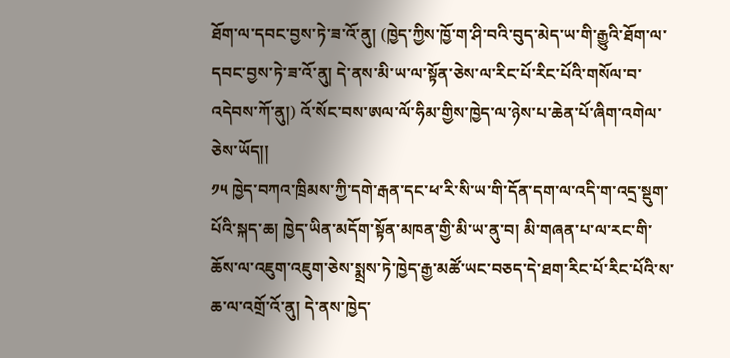ཐོག་ལ་དབང་བྱས་ཏེ་ཟ་འོ་ནུ། (ཁྱེད་ཀྱིས་ཁྱོ་ག་ཤི་བའི་བུད་མེད་ཡ་གི་རྒྱུའི་ཐོག་ལ་དབང་བྱས་ཏེ་ཟ་འོ་ནུ། དེ་ནས་མི་ཡ་ལ་སྟོན་ཅེས་ལ་རིང་པོ་རིང་པོའི་གསོལ་བ་འདེབས་ཀོ་ནུ།) འོ་སོང་བས་ཨལ་ལོ་ཧིམ་གྱིས་ཁྱེད་ལ་ཉེས་པ་ཆེན་པོ་ཞིག་འགེལ་ཅེས་ཡོད།།
༡༥ ཁྱེད་བཀའ་ཁྲིམས་ཀྱི་དགེ་རྒན་དང་ཕ་རི་སི་ཡ་གི་དོན་དག་ལ་འདི་ག་འདྲ་སྡུག་པོའི་སྐད་ཆ། ཁྱེད་ཡིན་མདོག་སྟོན་མཁན་གྱི་མི་ཡ་ནུ་བ། མི་གཞན་པ་ལ་རང་གི་ཆོས་ལ་འཇུག་འཇུག་ཅེས་སྨྲས་ཏེ་ཁྱེད་རྒྱ་མཚོ་ཡང་བཅད་དེ་ཐག་རིང་པོ་རིང་པོའི་ས་ཆ་ལ་འགྲོ་འོ་ནུ། དེ་ནས་ཁྱེད་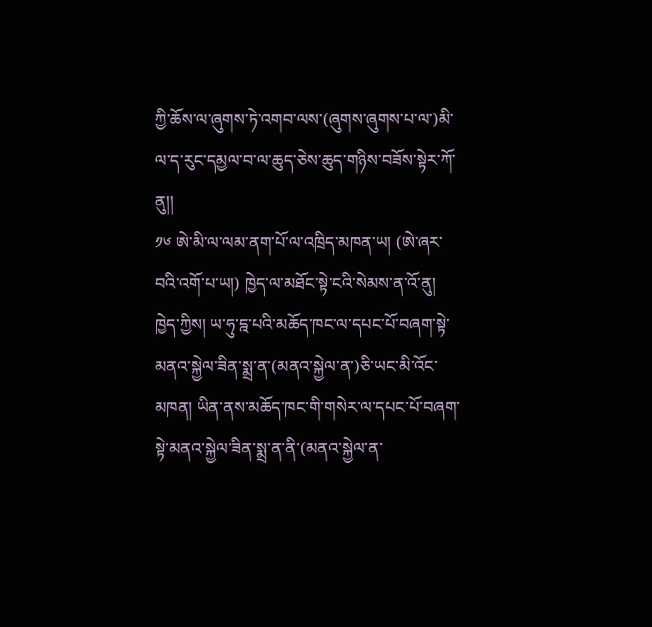ཀྱི་ཆོས་ལ་ཞུགས་ཏེ་འགབ་ལས་(ཞུགས་ཞུགས་པ་ལ་)མི་ལ་ད་རུང་དམྱལ་བ་ལ་ཆུད་ཅེས་ཆུད་གཉིས་བཟོས་སྟེར་ཀོ་ནུ།།
༡༦ ཨེ་མི་ལ་ལམ་ནག་པོ་ལ་འཁྲིད་མཁན་ཡ། (ཨེ་ཞར་བའི་འགོ་པ་ཡ།) ཁྱེད་ལ་མཐོང་སྟེ་ངའི་སེམས་ན་འོ་ནུ། ཁྱེད་ཀྱིས། ཡ་ཧུ་དྰ་པའི་མཆོད་ཁང་ལ་དཔང་པོ་བཞག་སྟེ་མནའ་སྐྱེལ་ཟིན་སྨྲ་ན་(མནའ་སྐྱེལ་ན་)ཅི་ཡང་མི་འོང་མཁན། ཡིན་ནས་མཆོད་ཁང་གི་གསེར་ལ་དཔང་པོ་བཞག་སྟེ་མནའ་སྐྱེལ་ཟིན་སྨྲ་ན་ནི་(མནའ་སྐྱེལ་ན་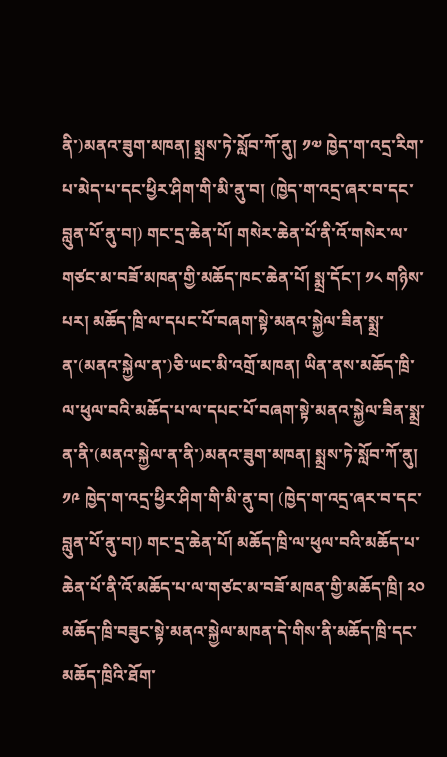ནི་)མནའ་ཟུག་མཁན། སྨྲས་ཏེ་སློབ་ཀོ་ནུ། ༡༧ ཁྱེད་ག་འདྲ་རིག་པ་མེད་པ་དང་ཕྱིར་ཤིག་གི་མི་ནུ་བ། (ཁྱེད་ག་འདྲ་ཞར་བ་དང་བླུན་པོ་ནུ་བ།) གང་དྲ་ཆེན་པོ། གསེར་ཆེན་པོ་ནི་འོ་གསེར་ལ་གཙང་མ་བཟོ་མཁན་གྱི་མཆོད་ཁང་ཆེན་པོ། སྨྲ་དོང་། ༡༨ གཉིས་པར། མཆོད་ཁྲི་ལ་དཔང་པོ་བཞག་སྟེ་མནའ་སྐྱེལ་ཟིན་སྨྲ་ན་(མནའ་སྐྱེལ་ན་)ཅི་ཡང་མི་འགྲོ་མཁན། ཡིན་ནས་མཆོད་ཁྲི་ལ་ཕུལ་བའི་མཆོད་པ་ལ་དཔང་པོ་བཞག་སྟེ་མནའ་སྐྱེལ་ཟིན་སྨྲ་ན་ནི་(མནའ་སྐྱེལ་ན་ནི་)མནའ་ཟུག་མཁན། སྨྲས་ཏེ་སློབ་ཀོ་ནུ། ༡༩ ཁྱེད་ག་འདྲ་ཕྱིར་ཤིག་གི་མི་ནུ་བ། (ཁྱེད་ག་འདྲ་ཞར་བ་དང་བླུན་པོ་ནུ་བ།) གང་དྲ་ཆེན་པོ། མཆོད་ཁྲི་ལ་ཕུལ་བའི་མཆོད་པ་ཆེན་པོ་ནི་འོ་མཆོད་པ་ལ་གཙང་མ་བཟོ་མཁན་གྱི་མཆོད་ཁྲི། ༢༠ མཆོད་ཁྲི་བཟུང་སྟེ་མནའ་སྐྱེལ་མཁན་དེ་གིས་ནི་མཆོད་ཁྲི་དང་མཆོད་ཁྲིའི་ཐོག་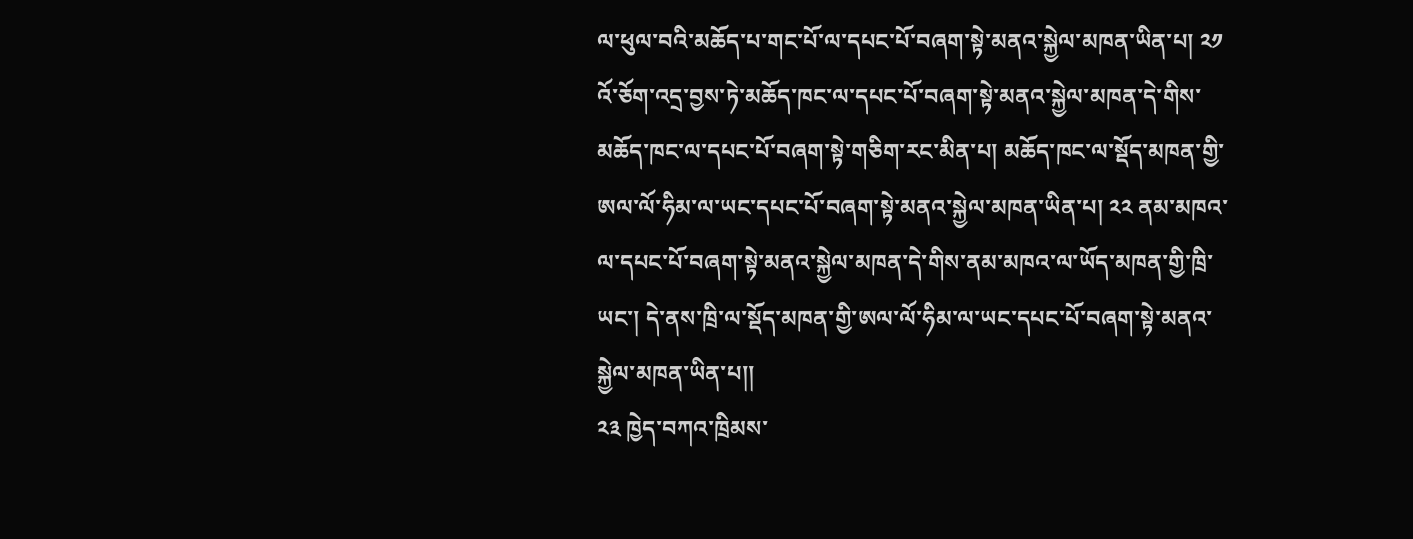ལ་ཕུལ་བའི་མཆོད་པ་གང་པོ་ལ་དཔང་པོ་བཞག་སྟེ་མནའ་སྐྱེལ་མཁན་ཡིན་པ། ༢༡ འོ་ཅོག་འདྲ་བྱས་ཏེ་མཆོད་ཁང་ལ་དཔང་པོ་བཞག་སྟེ་མནའ་སྐྱེལ་མཁན་དེ་གིས་མཆོད་ཁང་ལ་དཔང་པོ་བཞག་སྟེ་གཅིག་རང་མིན་པ། མཆོད་ཁང་ལ་སྡོད་མཁན་གྱི་ཨལ་ལོ་ཧིམ་ལ་ཡང་དཔང་པོ་བཞག་སྟེ་མནའ་སྐྱེལ་མཁན་ཡིན་པ། ༢༢ ནམ་མཁའ་ལ་དཔང་པོ་བཞག་སྟེ་མནའ་སྐྱེལ་མཁན་དེ་གིས་ནམ་མཁའ་ལ་ཡོད་མཁན་གྱི་ཁྲི་ཡང་། དེ་ནས་ཁྲི་ལ་སྡོད་མཁན་གྱི་ཨལ་ལོ་ཧིམ་ལ་ཡང་དཔང་པོ་བཞག་སྟེ་མནའ་སྐྱེལ་མཁན་ཡིན་པ།།
༢༣ ཁྱེད་བཀའ་ཁྲིམས་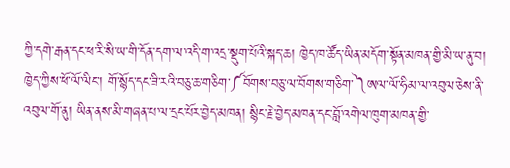ཀྱི་དགེ་རྒན་དང་ཕ་རི་སི་ཡ་གི་དོན་དག་ལ་འདི་ག་འདྲ་སྡུག་པོའི་སྐད་ཆ། ཁྱེད་ཁ་ཚོད་ཡིན་མདོག་སྟོན་མཁན་གྱི་མི་ཡ་ནུ་བ། ཁྱེད་ཀྱིས་ཕོ་ལོ་ལིང་། གོ་སྙོད་དང་ཟི་རའི་བཅུ་ཆ་གཅིག་༼བོགས་བཅུ་ལ་བོགས་གཅིག་༽ཨལ་ལོ་ཧིམ་ལ་འབུལ་ཅེས་ནི་འབུལ་གོ་ནུ། ཡིན་ནས་མི་གཞན་པ་ལ་དྲང་པོར་བྱེད་མཁན། སྙིང་རྗེ་བྱེད་མཁན་དང་བློ་འགེལ་ཁུག་མཁན་གྱི་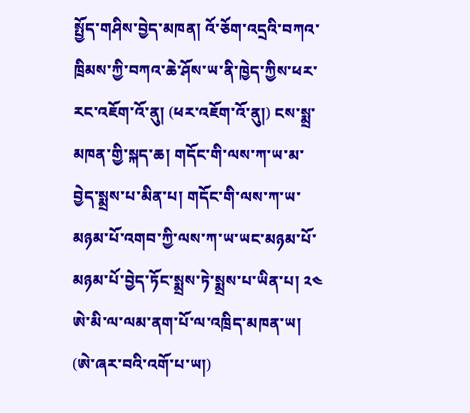སྤྱོད་གཤིས་བྱེད་མཁན། འོ་ཅོག་འདྲའི་བཀའ་ཁྲིམས་ཀྱི་བཀའ་ཆེ་ཤོས་ཡ་ནི་ཁྱེད་ཀྱིས་ཕར་རང་འཇོག་འོ་ནུ། (ཕར་འཇོག་འོ་ནུ།) ངས་སྨྲ་མཁན་གྱི་སྐད་ཆ། གདོང་གི་ལས་ཀ་ཡ་མ་བྱེད་སྨྲས་པ་མིན་པ། གདོང་གི་ལས་ཀ་ཡ་མཉམ་པོ་འགབ་ཀྱི་ལས་ཀ་ཡ་ཡང་མཉམ་པོ་མཉམ་པོ་བྱེད་ཏོང་སྨྲས་ཏེ་སྨྲས་པ་ཡིན་པ། ༢༤ ཨེ་མི་ལ་ལམ་ནག་པོ་ལ་འཁྲིད་མཁན་ཡ། (ཨེ་ཞར་བའི་འགོ་པ་ཡ།)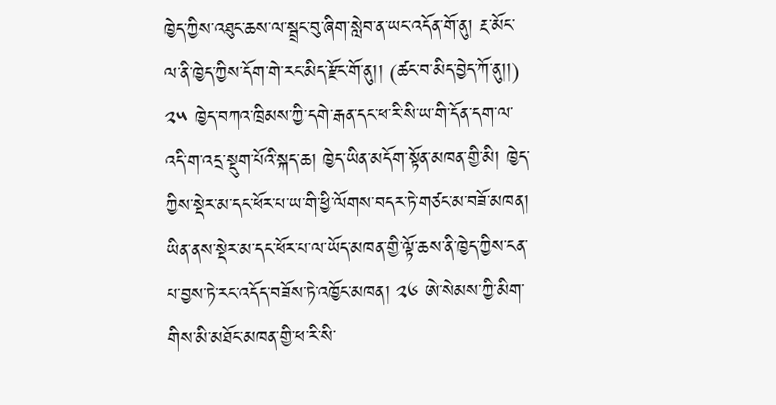ཁྱེད་ཀྱིས་འཐུང་ཆས་ལ་སྦྲང་བུ་ཞིག་སླེབ་ན་ཡང་འདོན་གོ་ནུ། རྔ་མོང་ལ་ནི་ཁྱེད་ཀྱིས་དོག་གེ་རང་མིད་རྫོང་གོ་ནུ།། (ཚང་བ་མིད་བྱེད་ཀོ་ནུ།།)
༢༥ ཁྱེད་བཀའ་ཁྲིམས་ཀྱི་དགེ་རྒན་དང་ཕ་རི་སི་ཡ་གི་དོན་དག་ལ་འདི་ག་འདྲ་སྡུག་པོའི་སྐད་ཆ། ཁྱེད་ཡིན་མདོག་སྟོན་མཁན་གྱི་མི། ཁྱེད་ཀྱིས་སྡེར་མ་དང་ཕོར་པ་ཡ་གི་ཕྱི་ལོགས་བདར་ཏེ་གཙང་མ་བཟོ་མཁན། ཡིན་ནས་སྡེར་མ་དང་ཕོར་པ་ལ་ཡོད་མཁན་གྱི་ལྟོ་ཆས་ནི་ཁྱེད་ཀྱིས་ངན་པ་བྱས་ཏེ་རང་འདོད་བཟོས་ཏེ་འཁྱོང་མཁན། ༢༦ ཨེ་སེམས་ཀྱི་མིག་གིས་མི་མཐོང་མཁན་གྱི་ཕ་རི་སི་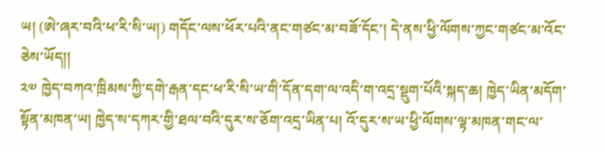ཡ། (ཨེ་ཞར་བའི་ཕ་རི་སི་ཡ།) གདོང་ལས་ཕོར་པའི་ནང་གཙང་མ་བཟོ་དོང་། དེ་ནས་ཕྱི་ལོགས་ཀྱང་གཙང་མ་འོང་ཅེས་ཡོད།།
༢༧ ཁྱེད་བཀའ་ཁྲིམས་ཀྱི་དགེ་རྒན་དང་ཕ་རི་སི་ཡ་གི་དོན་དག་ལ་འདི་ག་འདྲ་སྡུག་པོའི་སྐད་ཆ། ཁྱེད་ཡིན་མདོག་སྟོན་མཁན་ཡ། ཁྱེད་ས་དཀར་གྱི་ཐལ་བའི་དུར་ས་ཅོག་འདྲ་ཡིན་པ། འོ་དུར་ས་ཡ་ཕྱི་ལོགས་ལྟ་མཁན་གང་ལ་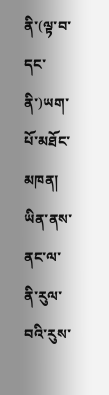ནི་(ལྟ་བ་དང་ནི་)ཡག་པོ་མཐོང་མཁན། ཡིན་ནས་ནང་ལ་ནི་རུལ་བའི་རུས་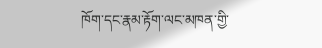ཁོག་དང་རྣམ་རྟོག་ལང་མཁན་གྱི་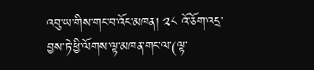འབུ་ཡ་གིས་གང་བ་འོང་མཁན། ༢༨ འོ་ཅོག་འདྲ་བྱས་ཏེ་ཕྱི་ལོགས་ལྟ་མཁན་གང་ལ་(ལྟ་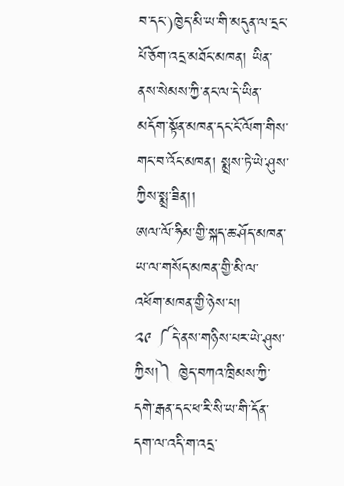བ་དང་)ཁྱེད་མི་ཡ་གི་མདུན་ལ་དྲང་པོ་ཅོག་འདྲ་མཐོང་མཁན། ཡིན་ནས་སེམས་ཀྱི་ནང་ལ་དེ་ཡིན་མདོག་སྟོན་མཁན་དང་ངོ་ལོག་གིས་གང་བ་འོང་མཁན། སྨྲས་ཏེ་ཡེ་ཤུས་ཀྱིས་སྨྲ་ཟིན།།
ཨལ་ལོ་ཧིམ་གྱི་སྐད་ཆ་ཤོད་མཁན་ཡ་ལ་གསོད་མཁན་གྱི་མི་ལ་འཕོག་མཁན་གྱི་ཉེས་པ།
༢༩ ༼དེ་ནས་གཉིས་པར་ཡེ་ཤུས་ཀྱིས།༽ ཁྱེད་བཀའ་ཁྲིམས་ཀྱི་དགེ་རྒན་དང་ཕ་རི་སི་ཡ་གི་དོན་དག་ལ་འདི་ག་འདྲ་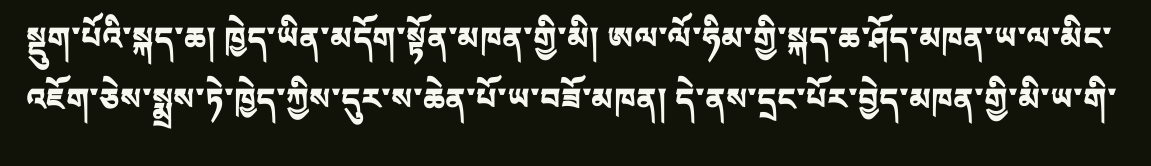སྡུག་པོའི་སྐད་ཆ། ཁྱེད་ཡིན་མདོག་སྟོན་མཁན་གྱི་མི། ཨལ་ལོ་ཧིམ་གྱི་སྐད་ཆ་ཤོད་མཁན་ཡ་ལ་མིང་འཇོག་ཅེས་སྨྲས་ཏེ་ཁྱེད་ཀྱིས་དུར་ས་ཆེན་པོ་ཡ་བཟོ་མཁན། དེ་ནས་དྲང་པོར་བྱེད་མཁན་གྱི་མི་ཡ་གི་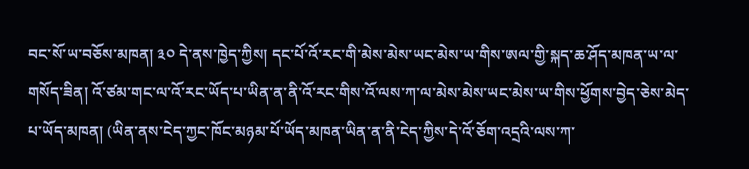བང་སོ་ཡ་བཅོས་མཁན། ༣༠ དེ་ནས་ཁྱེད་ཀྱིས། དང་པོ་འོ་རང་གི་མེས་མེས་ཡང་མེས་ཡ་གིས་ཨལ་གྱི་སྐད་ཆ་ཤོད་མཁན་ཡ་ལ་གསོད་ཟིན། འོ་ཙམ་གང་ལ་འོ་རང་ཡོད་པ་ཡིན་ན་ནི་འོ་རང་གིས་འོ་ལས་ཀ་ལ་མེས་མེས་ཡང་མེས་ཡ་གིས་ཕྱོགས་བྱེད་ཅེས་མེད་པ་ཡོད་མཁན། (ཡིན་ནས་ངེད་ཀྱང་ཁོང་མཉམ་པོ་ཡོད་མཁན་ཡིན་ན་ནི་ངེད་ཀྱིས་དེ་འོ་ཅོག་འདྲའི་ལས་ཀ་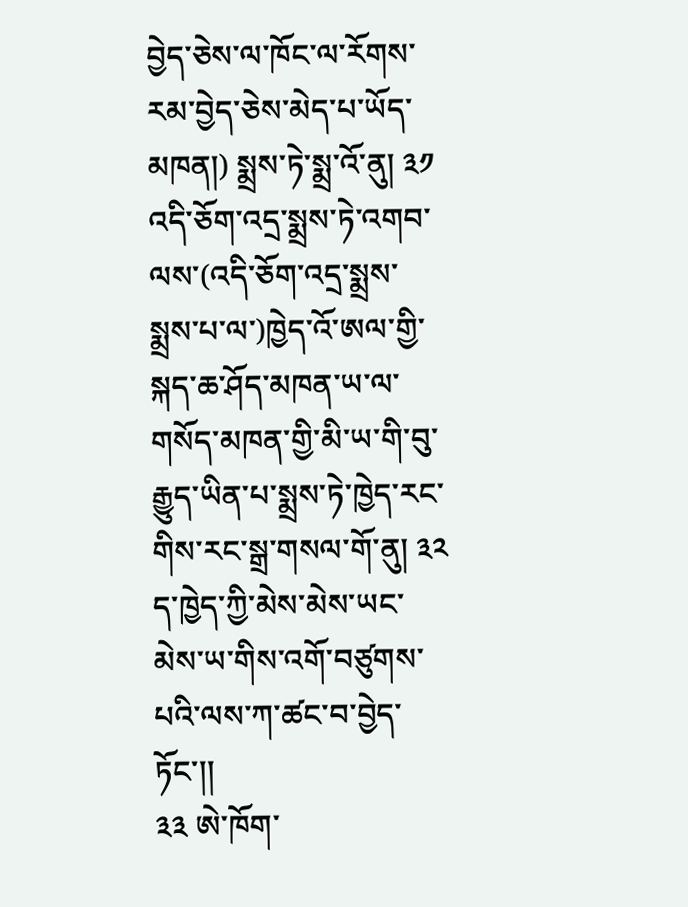བྱེད་ཅེས་ལ་ཁོང་ལ་རོགས་རམ་བྱེད་ཅེས་མེད་པ་ཡོད་མཁན།) སྨྲས་ཏེ་སྨྲ་འོ་ནུ། ༣༡ འདི་ཅོག་འདྲ་སྨྲས་ཏེ་འགབ་ལས་(འདི་ཅོག་འདྲ་སྨྲས་སྨྲས་པ་ལ་)ཁྱེད་འོ་ཨལ་གྱི་སྐད་ཆ་ཤོད་མཁན་ཡ་ལ་གསོད་མཁན་གྱི་མི་ཡ་གི་བུ་རྒྱུད་ཡིན་པ་སྨྲས་ཏེ་ཁྱེད་རང་གིས་རང་སྒྲ་གསལ་གོ་ནུ། ༣༢ ད་ཁྱེད་ཀྱི་མེས་མེས་ཡང་མེས་ཡ་གིས་འགོ་བཙུགས་པའི་ལས་ཀ་ཚང་བ་བྱེད་ཏོང་།།
༣༣ ཨེ་ཁོག་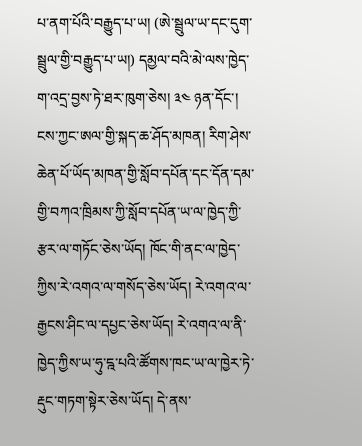པ་ནག་པོའི་བརྒྱུད་པ་ཡ། (ཨེ་སྦྲུལ་ཡ་དང་དུག་སྦྲུལ་གྱི་བརྒྱུད་པ་ཡ།) དམྱལ་བའི་མེ་ལས་ཁྱེད་ག་འདྲ་བྱས་ཏེ་ཐར་ཁུག་ཅེས། ༣༤ ཉན་དོང་། ངས་ཀྱང་ཨལ་གྱི་སྐད་ཆ་ཤོད་མཁན། རིག་ཤེས་ཆེན་པོ་ཡོད་མཁན་གྱི་སློབ་དཔོན་དང་དོན་དམ་གྱི་བཀའ་ཁྲིམས་ཀྱི་སློབ་དཔོན་ཡ་ལ་ཁྱེད་ཀྱི་རྩར་ལ་གཏོང་ཅེས་ཡོད། ཁོང་གི་ནང་ལ་ཁྱེད་ཀྱིས་རེ་འགའ་ལ་གསོད་ཅེས་ཡོད། རེ་འགའ་ལ་རྒྱངས་ཤིང་ལ་དཔྱང་ཅེས་ཡོད། རེ་འགའ་ལ་ནི་ཁྱེད་ཀྱིས་ཡ་ཧུ་དྰ་པའི་ཚོགས་ཁང་ཡ་ལ་ཁྱེར་ཏེ་རྡུང་གཏག་སྟེར་ཅེས་ཡོད། དེ་ནས་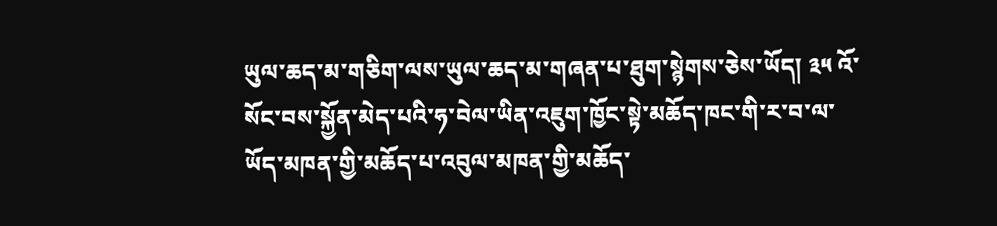ཡུལ་ཆད་མ་གཅིག་ལས་ཡུལ་ཆད་མ་གཞན་པ་ཐུག་སྙེགས་ཅེས་ཡོད། ༣༥ འོ་སོང་བས་སྐྱོན་མེད་པའི་ཧ་བེལ་ཡིན་འཇུག་ཁྱོང་སྟེ་མཆོད་ཁང་གི་ར་བ་ལ་ཡོད་མཁན་གྱི་མཆོད་པ་འབུལ་མཁན་གྱི་མཆོད་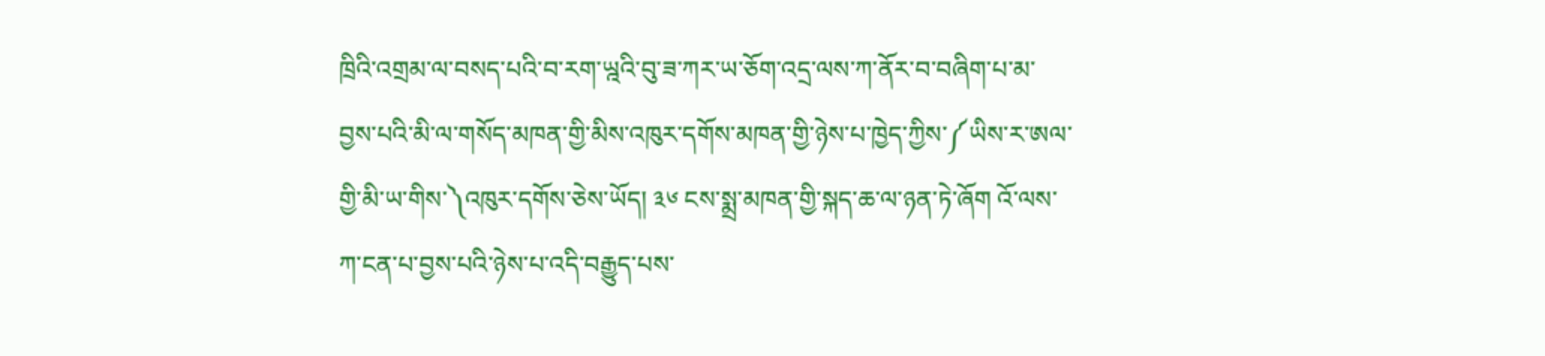ཁྲིའི་འགྲམ་ལ་བསད་པའི་བ་རག་ཡྰའི་བུ་ཟ་ཀར་ཡ་ཅོག་འདྲ་ལས་ཀ་ནོར་བ་བཞིག་པ་མ་བྱས་པའི་མི་ལ་གསོད་མཁན་གྱི་མིས་འཁུར་དགོས་མཁན་གྱི་ཉེས་པ་ཁྱེད་ཀྱིས་༼ཡིས་ར་ཨལ་གྱི་མི་ཡ་གིས་༽འཁུར་དགོས་ཅེས་ཡོད། ༣༦ ངས་སྨྲ་མཁན་གྱི་སྐད་ཆ་ལ་ཉན་ཏེ་ཞོག འོ་ལས་ཀ་ངན་པ་བྱས་པའི་ཉེས་པ་འདི་བརྒྱུད་པས་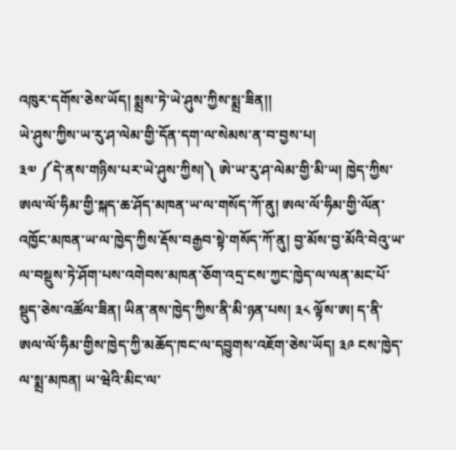འཁུར་དགོས་ཅེས་ཡོད། སྨྲས་ཏེ་ཡེ་ཤུས་ཀྱིས་སྨྲ་ཟིན།།
ཡེ་ཤུས་ཀྱིས་ཡ་རུ་ཤ་ལེམ་གྱི་དོན་དག་ལ་སེམས་ན་བ་བྱས་པ།
༣༧ ༼དེ་ནས་གཉིས་པར་ཡེ་ཤུས་ཀྱིས།༽ ཨེ་ཡ་རུ་ཤ་ལེམ་གྱི་མི་ཡ། ཁྱེད་ཀྱིས་ཨལ་ལོ་ཧིམ་གྱི་སྐད་ཆ་ཤོད་མཁན་ཡ་ལ་གསོད་ཀོ་ནུ། ཨལ་ལོ་ཧིམ་གྱི་ལོན་འཁྱོང་མཁན་ཡ་ལ་ཁྱེད་ཀྱིས་རྡོས་བརྒྱབ་སྟེ་གསོད་ཀོ་ནུ། བྱ་མོས་བྱ་མོའི་བེའུ་ཡ་ལ་བསྡུས་ཏེ་ཤོག་པས་འགེབས་མཁན་ཅོག་འདྲ་ངས་ཀྱང་ཁྱེད་ལ་ལན་མང་པོ་སྡུད་ཅེས་འཚོལ་ཟིན། ཡིན་ནས་ཁྱེད་ཀྱིས་ནི་མི་ཉན་པས། ༣༨ ལྟོས་ཨ། ད་ནི་ཨལ་ལོ་ཧིམ་གྱིས་ཁྱེད་ཀྱི་མཆོད་ཁང་ལ་དབྱུགས་འཇོག་ཅེས་ཡོད། ༣༩ ངས་ཁྱེད་ལ་སྨྲ་མཁན། ཡ་ཝེའི་མིང་ལ་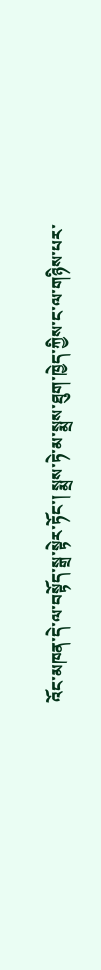འོང་མཁན་དེ་ལ་བསྟོད་སྒྲ་སྟེར་ཏོང་། སྨྲས་ཏེ་མ་སྨྲས་ཐུག་ཁྱེད་ཀྱིས་ང་ལ་གཉིས་པར་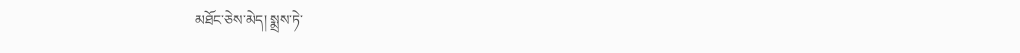མཐོང་ཅེས་མེད། སྨྲས་ཏེ་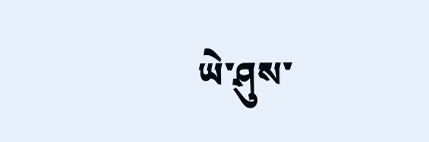ཡེ་ཤུས་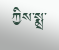ཀྱིས་སྨྲ་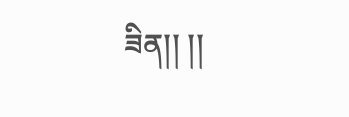ཟིན།། །།